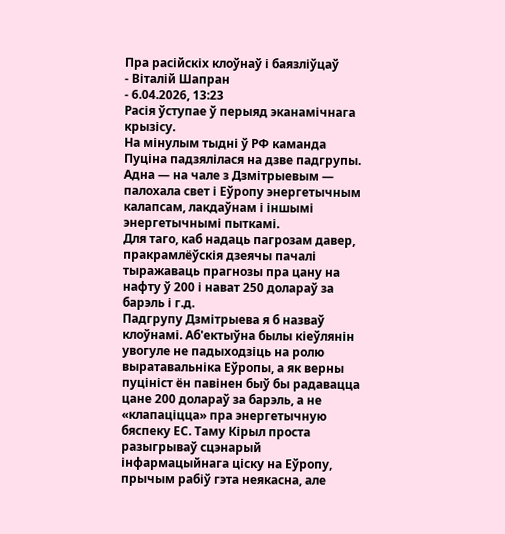Пра расійскіх клоўнаў і баязліўцаў
- Віталій Шапран
- 6.04.2026, 13:23
Расія ўступае ў перыяд эканамічнага крызісу.
На мінулым тыдні ў РФ каманда Пуціна падзялілася на дзве падгрупы. Адна — на чале з Дзмітрыевым — палохала свет і Еўропу энергетычным калапсам, лакдаўнам і іншымі энергетычнымі пыткамі.
Для таго, каб надаць пагрозам давер, пракрамлёўскія дзеячы пачалі тыражаваць прагнозы пра цану на нафту ў 200 і нават 250 долараў за барэль і г.д.
Падгрупу Дзмітрыева я б назваў клоўнамі. Аб'ектыўна былы кіеўлянін увогуле не падыходзіць на ролю выратавальніка Еўропы, а як верны пуцініст ён павінен быў бы радавацца цане 200 долараў за барэль, а не «клапаціцца» пра энергетычную бяспеку ЕС. Таму Кірыл проста разыгрываў сцэнарый інфармацыйнага ціску на Еўропу, прычым рабіў гэта неякасна, але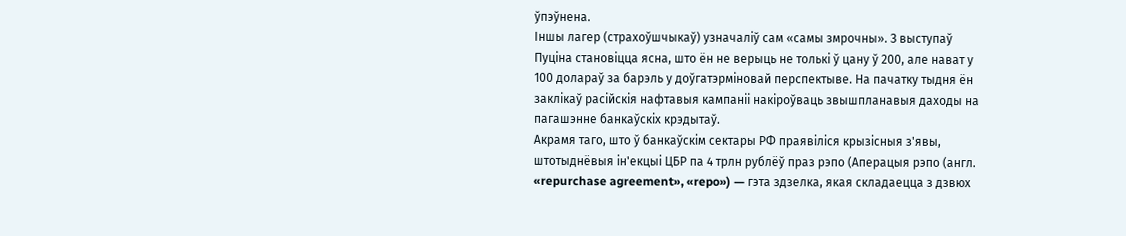ўпэўнена.
Іншы лагер (страхоўшчыкаў) узначаліў сам «самы змрочны». З выступаў Пуціна становіцца ясна, што ён не верыць не толькі ў цану ў 200, але нават у 100 долараў за барэль у доўгатэрміновай перспектыве. На пачатку тыдня ён заклікаў расійскія нафтавыя кампаніі накіроўваць звышпланавыя даходы на пагашэнне банкаўскіх крэдытаў.
Акрамя таго, што ў банкаўскім сектары РФ праявіліся крызісныя з'явы, штотыднёвыя ін'екцыі ЦБР па 4 трлн рублёў праз рэпо (Аперацыя рэпо (англ. «repurchase agreement», «repo») — гэта здзелка, якая складаецца з дзвюх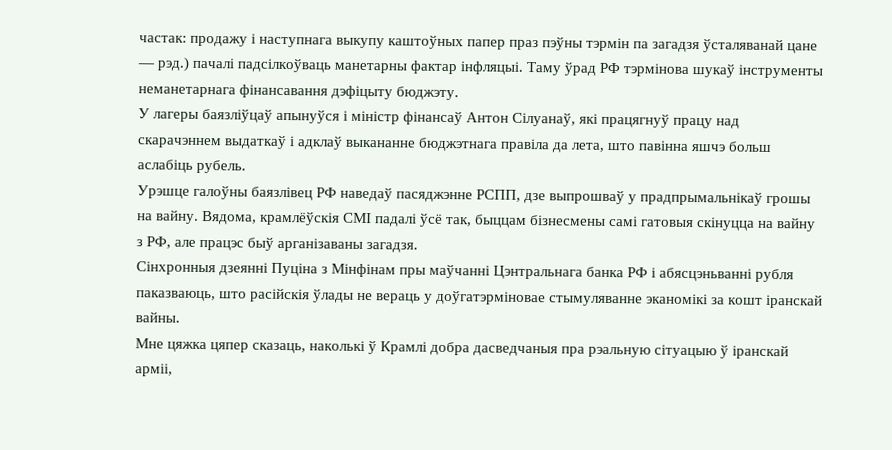частак: продажу і наступнага выкупу каштоўных папер праз пэўны тэрмін па загадзя ўсталяванай цане — рэд.) пачалі падсілкоўваць манетарны фактар інфляцыі. Таму ўрад РФ тэрмінова шукаў інструменты неманетарнага фінансавання дэфіцыту бюджэту.
У лагеры баязліўцаў апынуўся і міністр фінансаў Антон Сілуанаў, які працягнуў працу над скарачэннем выдаткаў і адклаў выкананне бюджэтнага правіла да лета, што павінна яшчэ больш аслабіць рубель.
Урэшце галоўны баязлівец РФ наведаў пасяджэнне РСПП, дзе выпрошваў у прадпрымальнікаў грошы на вайну. Вядома, крамлёўскія СМІ падалі ўсё так, быццам бізнесмены самі гатовыя скінуцца на вайну з РФ, але працэс быў арганізаваны загадзя.
Сінхронныя дзеянні Пуціна з Мінфінам пры маўчанні Цэнтральнага банка РФ і абясцэньванні рубля паказваюць, што расійскія ўлады не вераць у доўгатэрміновае стымуляванне эканомікі за кошт іранскай вайны.
Мне цяжка цяпер сказаць, наколькі ў Крамлі добра дасведчаныя пра рэальную сітуацыю ў іранскай арміі,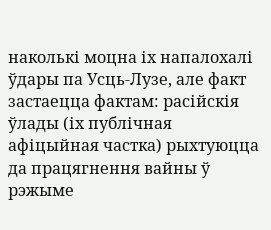наколькі моцна іх напалохалі ўдары па Усць-Лузе, але факт застаецца фактам: расійскія ўлады (іх публічная афіцыйная частка) рыхтуюцца да працягнення вайны ў рэжыме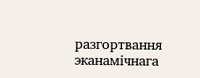разгортвання эканамічнага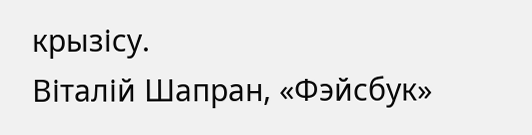крызісу.
Віталій Шапран, «Фэйсбук»